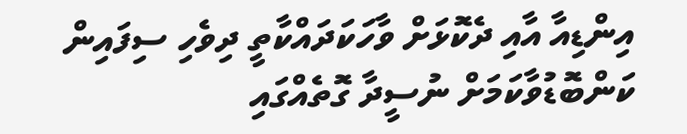އިންޑިއާ އާއި ދެކޮޅަށް ވާހަކަދައްކާތީ ދިވެހި ސިފައިން ކަންބޮޑުވާކަމަށް ނުސީދާ ގޮތެއްގައި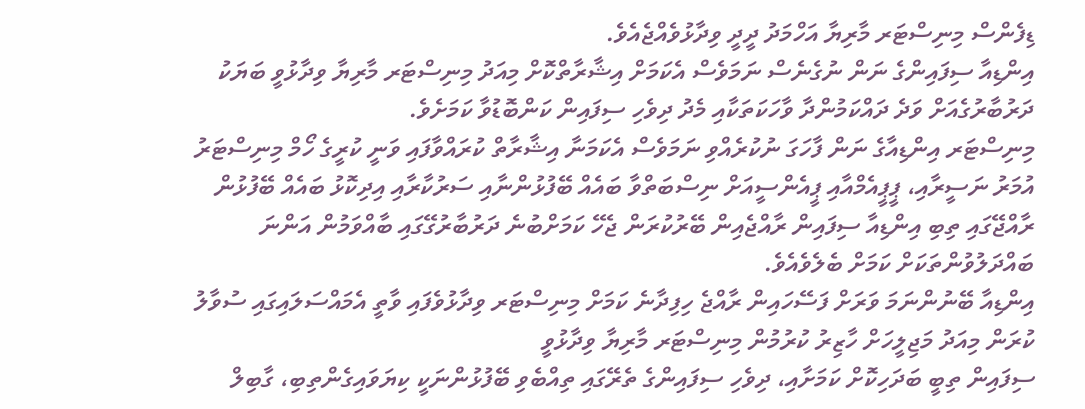ޑިފެންސް މިނިސްޓަރ މާރިޔާ އަހްމަދު ދީދީ ވިދާޅުވެއްޖެއެވެ.
އިންޑިއާ ސިފައިންގެ ނަން ނުގެނެސް ނަމަވެސް އެކަމަށް އިޝާރާތްކޮށް މިއަދު މިނިސްޓަރ މާރިޔާ ވިދާޅުވީ ބަޔަކު ދަރުބާރުގެއަށް ވަދެ ދައްކަމުންދާ ވާހަކަތަކާއި މެދު ދިވެހި ސިފައިން ކަންބޮޑުވާ ކަމަށެވެ.
މިނިސްޓަރ އިންޑިއާގެ ނަން ފާހަގަ ނުކުރެއްވި ނަމަވެސް އެކަމަނާ އިޝާރާތް ކުރައްވާފައި ވަނީ ކުރީގެ ހޯމް މިނިސްޓަރު އުމަރު ނަސީރާއި، ޕީޕީއެމްއާއި ޕީއެންސީއަށް ނިސްބަތްވާ ބައެއް ބޭފުޅުންނާއި ސަރުކާރާއި އިދިކޮޅު ބައެއް ބޭފުޅުން ރާއްޖޭގައި ތިބި އިންޑިއާ ސިފައިން ރާއްޖެއިން ބޭރުކުރަން ޖެހޭ ކަމަށްބުނެ ދަރުބާރުގޭގައި ބާއްވަމުން އަންނަ ބައްދަލުވުންތަކަށް ކަމަށް ބެލެވެއެވެ.
އިންޑިއާ ބޭނުންނަމަ ވަރަށް ފަސޭހައިން ރާއްޖެ ހިފިދާނެ ކަމަށް މިނިސްޓަރ ވިދާޅުވެފައި ވާތީ އެމައްސަލައިގައި ސުވާލު ކުރަން މިއަދު މަޖިލީހަށް ހާޒިރު ކުރުމުން މިނިސްޓަރ މާރިޔާ ވިދާޅުވީ
ސިފައިން ތިބީ ބަދަހިކޮށް ކަމަށާއި، ދިވެހި ސިފައިންގެ ތެރޭގައި ތިއްބެވި ބޭފުޅުންނަކީ ކިޔަވައިގެންތިބި، ގާބިލް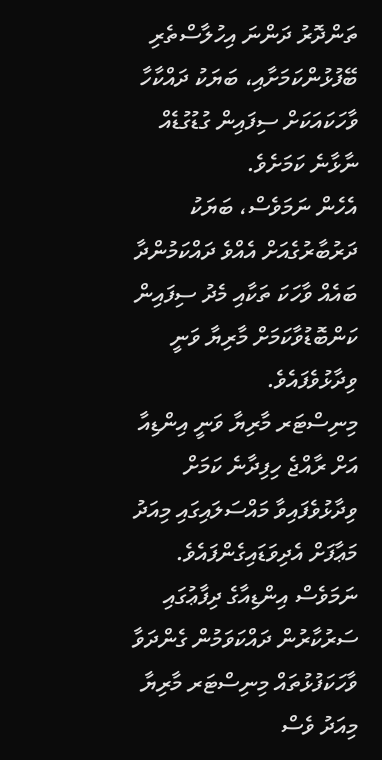ތަންދޮރު ދަންނަ އިހުލާސްތެރި ބޭފުޅުންކަމަށާއި، ބަޔަކު ދައްކާހާ ވާހަކައަކަށް ސިފައިން ގުޑުގުޑެއް ނާޅާނެ ކަމަށެވެ.
އެހެން ނަމަވެސް، ބަޔަކު ދަރުބާރުގެއަށް އެއްވެ ދައްކަމުންދާ ބައެއް ވާހަކަ ތަކާއި މެދު ސިފައިން ކަންބޮޑުވާކަމަށް މާރިޔާ ވަނީ ވިދާޅުވެފައެވެ.
މިނިސްޓަރ މާރިޔާ ވަނީ އިންޑިއާ އަށް ރާއްޖެ ހިފިދާނެ ކަމަށް ވިދާޅުވެފައިވާ މައްސަލައިގައި މިއަދު މަޢާފަށް އެދިވަޑައިގެންފައެވެ. ނަމަވެސް އިންޑިއާގެ ދިފާޢުގައި ސަރުކާރުން ދައްކަވަމުން ގެންދަވާ ވާހަކަފުޅުތައް މިނިސްޓަރ މާރިޔާ މިއަދު ވެސް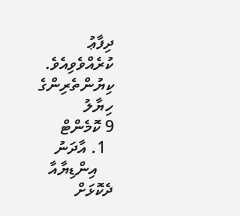ދިފާޢު ކުރެއްވެވިއެވެ.
ކިޔުންތެރިންގެ ހިޔާލު
9 ކޮމެންޓް
  1. އާދަނު
    އިންޑިޔާއާ ދެކޮޅަށް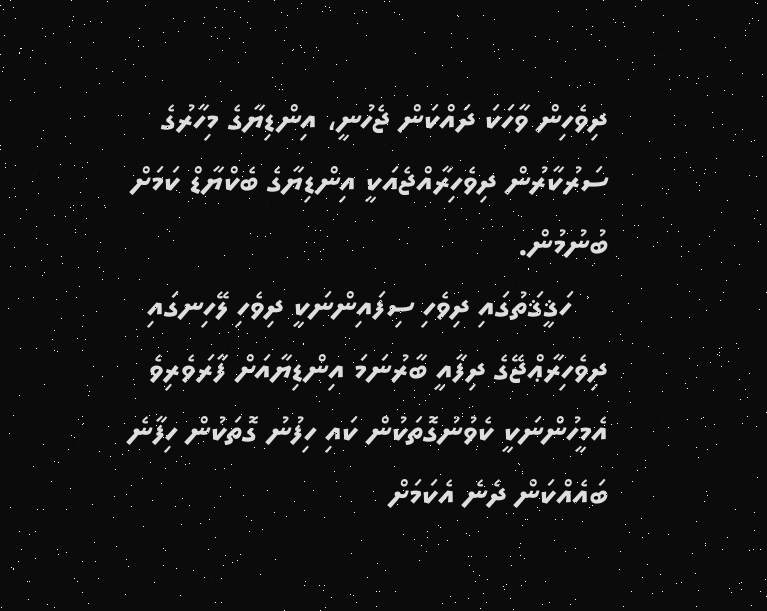ދިވެހިން ވާހަކަ ދައްކަން ޖެހުނީ، އިންޑިޔާގެ މިހާރުގެ ސަރުކާރުން ދިވެހިރާއްޖެއަކީ އިންޑިޔާގެ ބެކްޔާޑް ކަމަށް ބުނުމުން.
    ހަޤީޤަތުގައި ދިވެހި ސިފައިންނަކީ ދިވެހި ލޭހިނގައި ދިވެހިރާޢްޖޭގެ ދިފާއީ ބާރުނަމަ އިންޑިޔާއަށް ފާރަވެރިވެ އެމީހުންނަކީ ކެވުނުގޮތަކުން ކައި ހިފުނު ގޮތަކުން ހިފާނެ ބައެއްކަން ދެނެ އެކަމަށް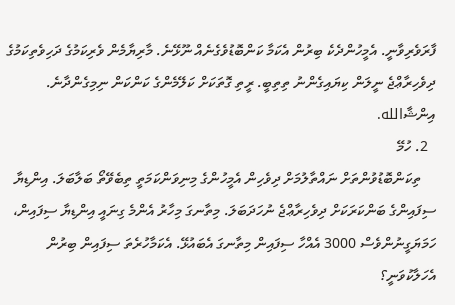ފާރަވެރިވާނީ. އެމީހުންދެކެ ބިރުން އެކަމާ ކަންބޮޑުވެގެނެއް ނޫޅޭނެ. މާރިޔާމެން ވެރިކަމުގެ ދަހިވެތިކަމުގެ ދިވެހިރާޢްޖެ ނީލަން ކިޔައިގެންނު ތިތިބީ. ރީތި ގޮތަކަށް ކަލޭމެންގެ ކަންކަން ނިމިގެންދާނެ. އިންޝާالله.
  2. ހުމޭ
    ތިކަންބޮޑުވުންތަށް ނައްތާލުމަށް ދިވެހިން އެމީހުންގެ މިނިވަންކަމަތީ ތިބެވޭތޯ ބަލާބަލަ. އިންޑިޔާ ސިފައިންގެ ބަންކަރަކަށް ދިވެހިރާޢްޖެ ނުހަދަބަލަ. މިތާނގަ މިހާރު އެންމެ ގިނައީ އިންޑިޔާ ސިފައިން، ހަމަޔަގީނުންވެސް 3000 އެއްހާ ސިފައިން މިތާނގަ އެބައުޅޭ. އެކަމާހުރެތަ ސިފައިން ބިރުން އެހަލާކުވަނީ؟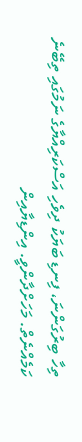ތިހާ ބިރުގަންނަ، ފިނޑި ބަޔަކު ދިވެހި އަސްކަރިއްޔާގެ ނަމުގައި ތިބޭނެ ކަމެއްނެތް. މަހަށްދާންވީ. އިންޑިޔާއިން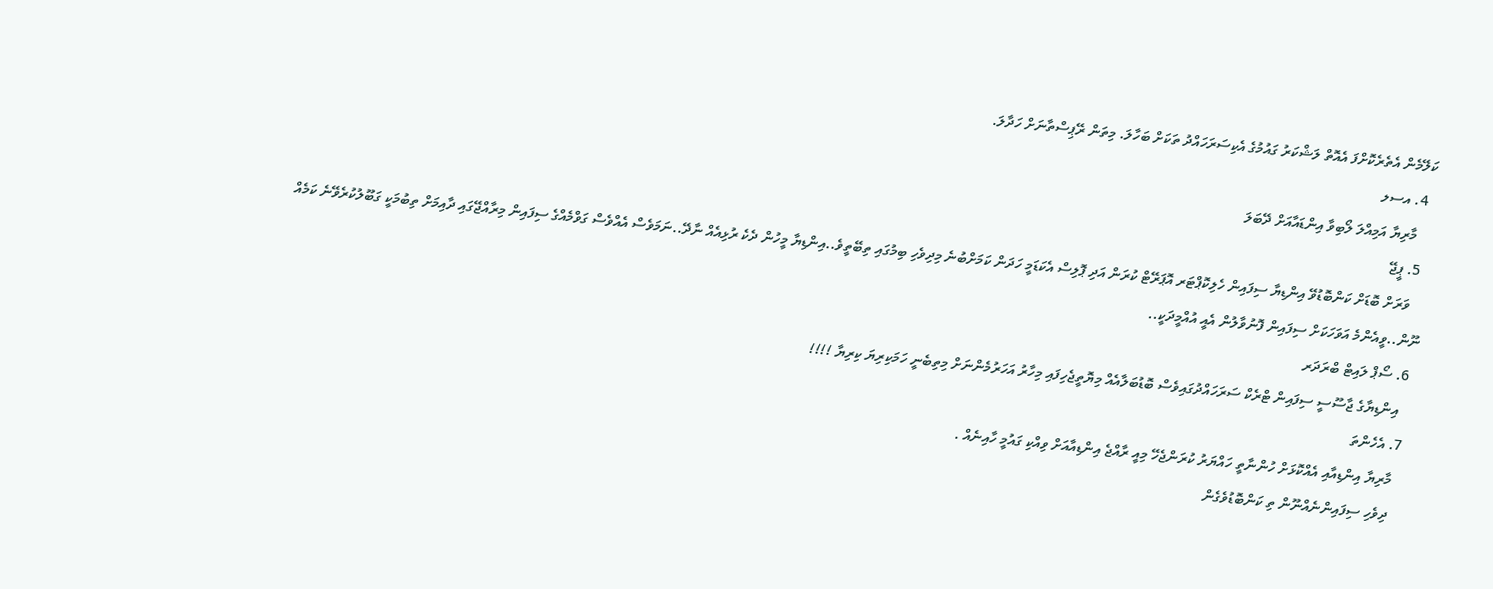ކަލޭމެން އެތެރެކޮށްފަ އެއޮތް ލަޝްކަރު ގައުމުގެ އެކިސަރަހައްދު ތަކަށް ބަހާލަ. މިތަން ރޭޕިސްތާނަށް ހަދާލަ.
  4. އސލ
    މާރިޔާ އަމިއްލަ ލޯބިވާ އިންޑައާއަށް ދޭބަލަ
  5. ޕީޖޭ
    ވަރަށް ބޮޑަށް ކަންބޮޑުވޭ އިންޑިޔާ ސިފައިން ހެލިކޮޕްޓަރ އޮޕަރޭޓް ކުރަން އަދި ޕޮލިސް އެކަޑަމީ ހަދަން ކަމަށްބުނެ މިދިވެހި ބިމުގައި ތިބޭތީވެ..އިންޑިޔާ މީހުން ދެކެ ރުޅިއެއް ނާދޭ..ނަމަވެސް އެއްވެސް ގަވްމެއްގެ ސިފައިން މިރާއްޖޭގައި ދާއިމަށް ތިބުމަކީ ގަބޫލުކުރެވޭނެ ކަމެއް ނޫން..ވީއެންމެ އަވަހަކަށް ސިފައިން ފޮނުވާލުން އެއީ އުއްމީދަކީ..
  6. ސޯޕް ލައިޓް ބްރަދަރ
    އިންޑިޔާގެ ޖާސޫސީ ސިފައިން ޓްރެކް ސަރަހައްދުގައިވެސް ބޮޑުބަލާއެއް މިޔޮތީޖެހިފައި މިހާރު އަހަރުމެންނަށް މިތިބެނީ ހަމަކިރިޔަ ކިރިޔާ !!!!
  7. އެހެންތަ
    މާރިޔާ އިންޑިއާއި އެއްކޮޅަށް ހުންނާތީ ހައްޔަރު ކުރަންޖެހޭ މިއީ ރާއްޖެ އިންޑިއާއަށް ވިއްކި ގައުމީ ހާއިނެއް .
    ދިވެހި ސިފައިންނެއްނޫން ތި ކަންބޮޑުވެގެން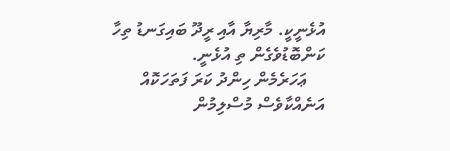އުޅެނީކީ. މާރިޔާ އާއި ރީދޫ ބައިގަނޑު ތިހާ ކަންބޮޑުވެގެން ތި އުޅެނީ.
    ޢަހަރެމެން ހިންދު ކަރަ ފަތަހަކޮއް އަނެއްކާވެސް މުސްލިމުން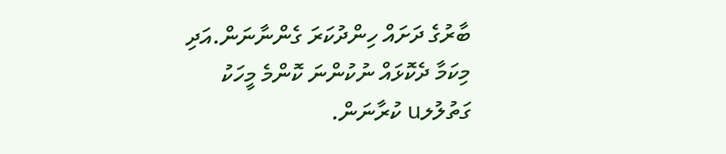ބާރުގެ ދަށައް ހިންދުކަރަ ގެންނާނަން.އަދި މިކަމާ ދެކޮޅައް ނުކުންނަ ކޮންމެ މީހަކު ގަތުލުލu ކުރާނަން.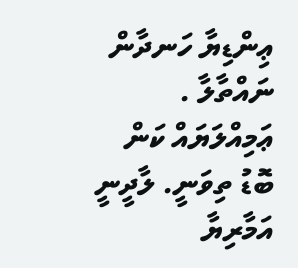ޢިންޑިޔާ ހަނދާން ނައްތާލާ . ޢަމިއްލަޔައް ކަން ބޮޑު ތިވަނީ. ލާދީނީ އަމާރިޔާ